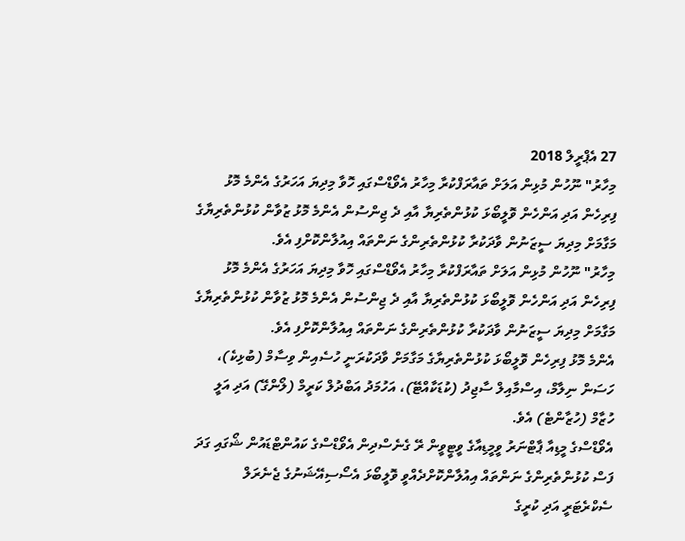27 އެޕްރީލް 2018
މިހާރު" ނޫހުން މުޅިން އަލަށް ތައާރަފްކުރާ މިހާރު އެވޯޑްސްގައި ހޮވާ މިދިޔަ އަހަރުގެ އެންމެ މޮޅު ފިރިހެން އަދި އަންހެން ވޮލީބޯޅަ ކުޅުންތެރިޔާ އާއި ދެ ޖިންސުން އެންމެ މޮޅު ޒުވާން ކުޅުންތެރިޔާގެ މަގާމަށް މިދިޔަ ސީޒަނުން ވާދަކުރާ ކުޅުންތެރިންގެ ނަންތައް އިއުލާންކޮށްފި އެވެ.
މިހާރު" ނޫހުން މުޅިން އަލަށް ތައާރަފްކުރާ މިހާރު އެވޯޑްސްގައި ހޮވާ މިދިޔަ އަހަރުގެ އެންމެ މޮޅު ފިރިހެން އަދި އަންހެން ވޮލީބޯޅަ ކުޅުންތެރިޔާ އާއި ދެ ޖިންސުން އެންމެ މޮޅު ޒުވާން ކުޅުންތެރިޔާގެ މަގާމަށް މިދިޔަ ސީޒަނުން ވާދަކުރާ ކުޅުންތެރިންގެ ނަންތައް އިއުލާންކޮށްފި އެވެ.
އެންމެ މޮޅު ފިރިހެން ވޮލީބޯޅަ ކުޅުންތެރިޔާގެ މަގާމަށް ވާދަކުރަނީ ހުސެއިން ވިސާމް (ބުޅިކެ)، ހަސަން ނިލާމް، އިސްމާއިލް ސާޖިދު (ކުޑަކާއްޓޭ)، އަހުމަދު އަބްދުލް ކަރީމް (ލޯންގޭ) އަދި އަލީ ހުޒާމް (ހުޒާންޓެ) އެވެ.
އެވޯޑްސްގެ މީޑިއާ ޕާޓްނަރު ވީމީޑިއާގެ ވީޓީވީން ރޭ ގެނެސްދިން އެވޯޑްސްގެ ކައުންޓްޑައުން ޝޯގައި ގަދަ ފަސް ކުޅުންތެރިންގެ ނަންތައް އިއުލާންކޮށްދެއްވީ ވޮލީބޯޅަ އެސޯސިއޭޝަނުގެ ޖެނެރަލް ސެކްރެޓަރީ އަދި ކުރީގެ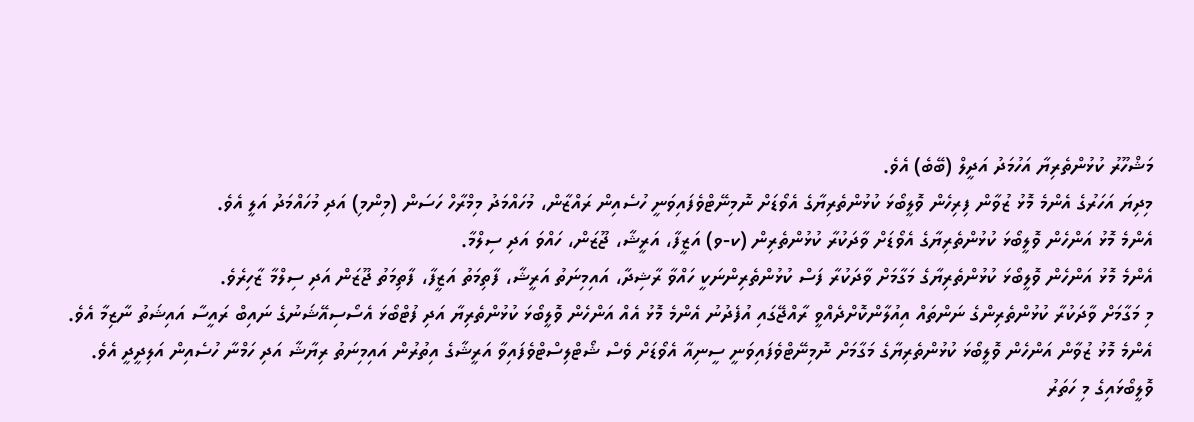މަޝްހޫރު ކުޅުންތެރިޔާ އަހުމަދު އަދީލް (ބޭބެ) އެވެ.
މިދިޔަ އަހަރުގެ އެންމެ މޮޅު ޒުވާން ފިރިހެން ވޮލީބޯޅަ ކުޅުންތެރިޔާގެ އެވޯޑަށް ނޮމިނޭޓްވެފައިވަނީ ހުސެއިން ރައްޒާން، މުހައްމަދު މިމްރާހް ހަސަން (މިންމި) އަދި މުހައްމަދު އަލީ އެވެ.
އެންމެ މޮޅު އަންހެން ވޮލީބޯޅަ ކުޅުންތެރިޔާގެ އެވޯޑަށް ވާދަކުރާ ކުޅުންތެރިން (ކ-ވ) އަޒީފާ، އަރީޝާ، ޖޫޒަން، ހައްވަ އަދި ސިލްމާ.
އެންމެ މޮޅު އަންހެން ވޮލީބޯޅަ ކުޅުންތެރިޔާގެ މަގާމަށް ވާދަކުރާ ފަސް ކުޅުންތެރިންނަކީ ހައްވާ ރާޝިދާ، އައިމިނަތު އަރީޝާ، ފާތިމަތު އަޒީފާ، ފާތިމަތު ޖޫޒަން އަދި ސިލްމާ ޒާހިރެވެ.
މި މަގާމަށް ވާދަކުރާ ކުޅުންތެރިންގެ ނަންތައް އިއުލާންކޮށްދެއްވީ ރާއްޖޭގައި އުފެދުނު އެންމެ މޮޅު އެއް އަންހެން ވޮލީބޯޅަ ކުޅުންތެރިޔާ އަދި ފުޓްބޯޅަ އެސޯސިއޭޝަނުގެ ނައިބް ރައީސާ އައިޝަތު ނާޒިމާ އެވެ.
އެންމެ މޮޅު ޒުވާން އަންހެން ވޮލީބޯޅަ ކުޅުންތެރިޔާގެ މަގާމަށް ނޮމިނޭޓްވެފައިވަނީ ސީނިއާ އެވޯޑަށް ވެސް ޝޯޓްލިސްޓްވެފައިވާ އަރީޝާގެ އިތުރުން އައިމިނަތު ރިޔާޝާ އަދި ހަމްނާ ހުސެއިން އަލިދީދީ އެވެ.
ވޮލީބޯޅައިގެ މި ހަތަރު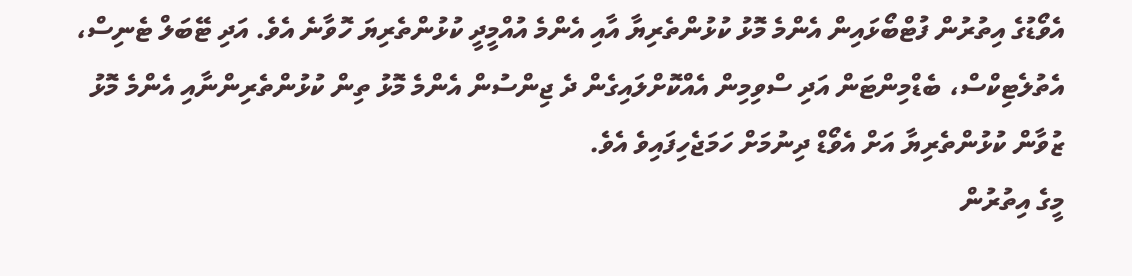އެވޯޑުގެ އިތުރުން ފުޓްބޯޅައިން އެންމެ މޮޅު ކުޅުންތެރިޔާ އާއި އެންމެ އުއްމީދީ ކުޅުންތެރިޔަ ހޮވާނެ އެވެ. އަދި ޓޭބަލް ޓެނިސް، އެތުލެޓިކްސް، ބެޑްމިންޓަން އަދި ސްވިމިން އެއްކޮށްލައިގެން ދެ ޖިންސުން އެންމެ މޮޅު ތިން ކުޅުންތެރިންނާއި އެންމެ މޮޅު ޒުވާން ކުޅުންތެރިޔާ އަށް އެވޯޑް ދިނުމަށް ހަމަޖެހިފައިވެ އެވެ.
މީގެ އިތުރުން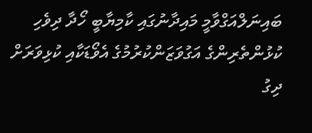ބައިނަލްއަގްވާމީ މައިދާނުގައި ކާމިޔާބީ ހޯދާ ދިވެހި ކުޅުންތެރިންގެ އަގުވަޒަންކުރުމުގެ އެވޯޑަކާއި ކުޅިވަރަށް ދިގު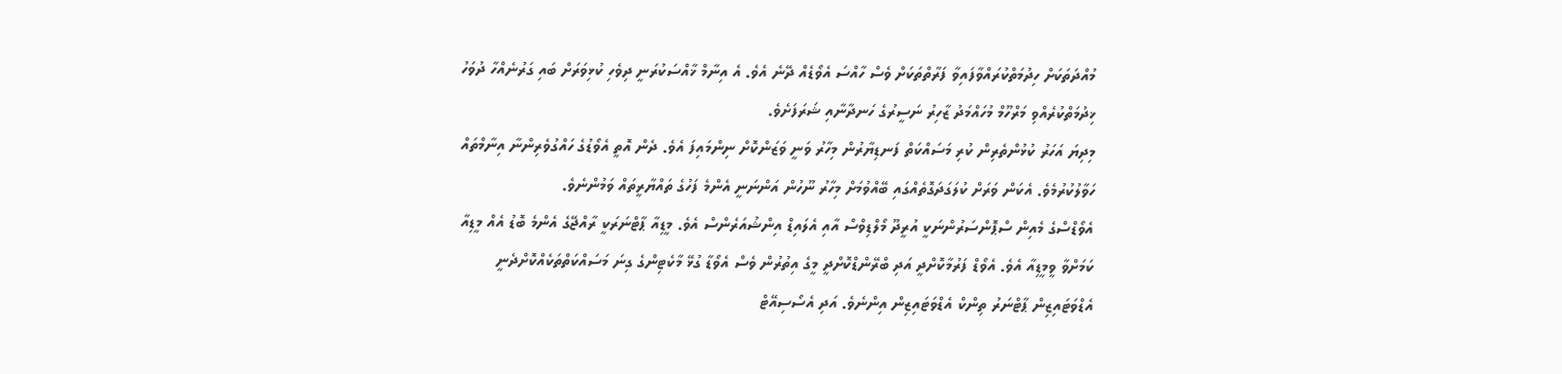މުއްދަތަކަށް ހިދުމަތްކުރައްވާފައިވާ ފަރާތްތަކަށް ވެސް ހާއްސަ އެވޯޑެއް ދޭނެ އެވެ. އެ އިނާމް ޚާއްސަކުރަނީ ދިވެހި ކުޅިވަރަށް ބައި ގަރުނެއްހާ ދުވަހު ޚިދުމަތްކުރެއްވި މަރްހޫމް މުހައްމަދު ޒާހިރު ނަސީރުގެ ހަނދާނާއި ޝަރަފަށެވެ.
މިދިޔަ އަހަރު ކުޅުންތެރިން ކުރި މަސައްކަތް ފަނޑިޔާރުން މިހާރު ވަނީ ވަޒަންކޮށް ނިންމައިފަ އެވެ. ދެން އޮތީ އެވޯޑުގެ ހައްގުވެރިންނާ އިނާމްތައް ހަވާލުކުރުމެވެ. އެކަން ވަރަށް ކުލަގަދަގޮތެއްގައި ބޭއްވުމަށް މިހާރު ނޫހުން އަންނަނީ އެންމެ ފަހުގެ ތައްޔާރީތައް ވަމުންނެވެ.
އެވޯޑްސްގެ މެއިން ސްޕޮންސަރުންނަކީ އުރީދޫ މޯލްޑިވްސް އާއި އެލައިޑް އިންޝުއަރެންސް އެވެ. މީޑިއާ ޕާޓްނަރަކީ ރާއްޖޭގެ އެންމެ ބޮޑު އެއް މީޑިއާ ކަމަށްވާ ވީމީޑިއާ އެވެ. އެވޯޑް ފަރުމާކޮށްދީ އަދި ބްރޭންޑްކޮށްދީ މީގެ އިތުރުން ވެސް އެވޯޑާ ގުޅޭ މާކެޓިންގެ ގިނަ މަސައްކަތްތަކެއްކޮށްދެނީ އެޑްވަޓައިޒިން ޕާޓްނަރު ތިންކް އެޑްވަޓައިޒިން އިންނެވެ. އަދި އެސޯސިއޭޓް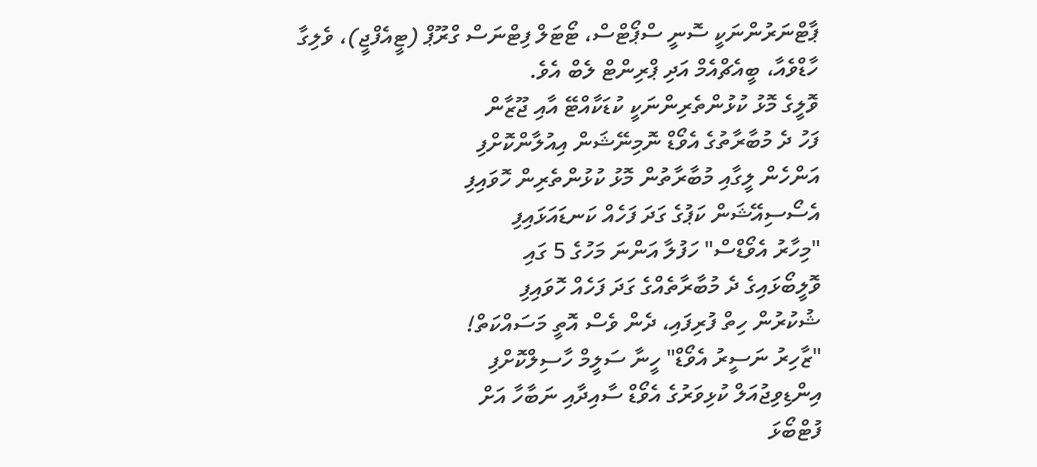ޕާޓްނަރުންނަކީ ސޮނީ ސްޕޯޓްސް، ޓޯޓަލް ފިޓްނަސް ގްރޫޕް (ޓީއެފްޖީ)، ވެލިގާ ހާޑްވެއާ، ބީއެޗްއެމް އަދި ޕްރިންޓް ލެބް އެވެ.
ވޮލީގެ މޮޅު ކުޅުންތެރިންނަކީ ކުޑަކާއްޓޭ އާއި ޖޫޒާން
ފަހު ދެ މުބާރާތުގެ އެވޯޑް ނޮމިނޭޝަން އިއުލާންކޮށްފި
އަންހެން ލީގާއި މުބާރާތުން މޮޅު ކުޅުންތެރިން ހޮވައިފި
އެސޯސިއޭޝަން ކަޕުގެ ގަދަ ފަހެއް ކަނޑައަޅައިފި
"މިހާރު އެވޯޑްސް" ހަފުލާ އަންނަ މަހުގެ 5 ގައި
ވޮލީބޯޅައިގެ ދެ މުބާރާތެއްގެ ގަދަ ފަހެއް ހޮވައިފި
ޝުކުރުން ހިތް ފުރިފައި، ދެން ވެސް އޮތީ މަސައްކަތް!
"ޒާހިރު ނަސީރު އެވޯޑް" ހީނާ ސަލީމް ހާސިލްކޮށްފި
އިންޑިވިޖުއަލް ކުޅިވަރުގެ އެވޯޑް ސާއިދާއި ނަބާހާ އަށް
ފުޓްބޯޅަ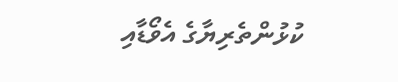ކުޅުންތެރިޔާގެ އެވޯޑާއި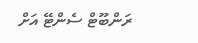ރަންބޫޓް ސެންޓޭ އަށް